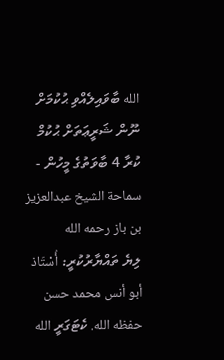الله ބާވައިލެއްވި ޙުކުމަށް ނޫން ޝަރީޢަތަށް ޙުކުމް ކުރާ 4 ބާވަތުގެ މީހުން - سماحة الشيخ عبدالعزيز بن باز رحمه الله
ލިޔެ ތައްޔާރުކުރީ: أُسْتَاذ أبو أنس محمد حسن حفظه الله. ކެޓަގަރީ الله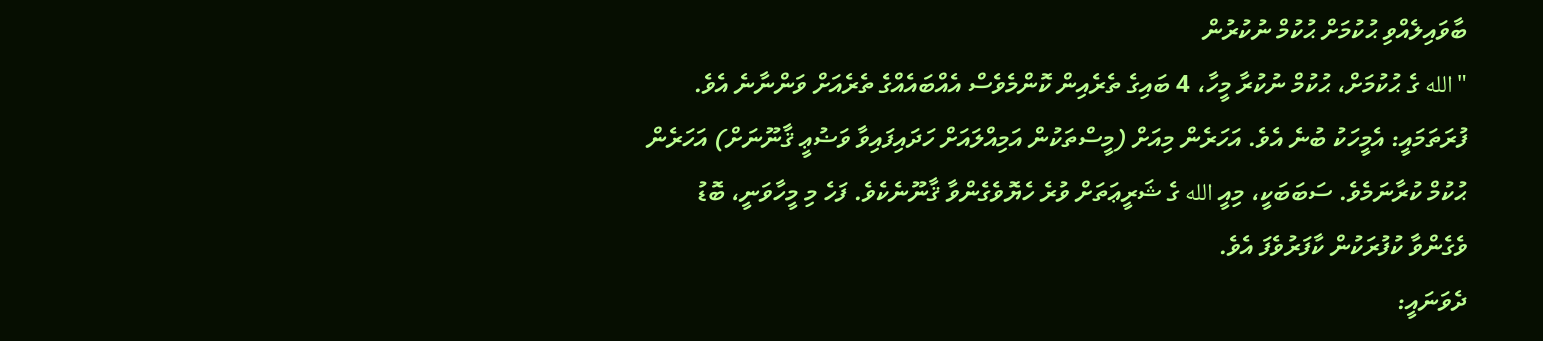ބާވައިލެއްވި ޙުކުމަށް ޙުކުމް ނުކުރުން
"الله ގެ ޙުކުމަށް، ޙުކުމް ނުކުރާ މީހާ، 4 ބައިގެ ތެރެއިން ކޮންމެވެސް އެއްބައެއްގެ ތެރެއަށް ވަންނާނެ އެވެ.
ފުރަތަމައީ: އެމީހަކު ބުނެ އެވެ. އަހަރެން މިއަށް (މީސްތަކުން އަމިއްލައަށް ހަދައިފައިވާ ވަޟުޢީ ޤާނޫނަށް) އަހަރެން ޙުކުމް ކުރާނަމެވެ. ސަބަބަކީ، މިއީ الله ގެ ޝަރީޢަތަށް ވުރެ ހެޔޮވެގެންވާ ޤާނޫނެކެވެ. ފަހެ މި މީހާވަނީ، ބޮޑު ވެގެންވާ ކުފުރަކުން ކާފަރުވެފަ އެވެ.
ދެވަނައީ: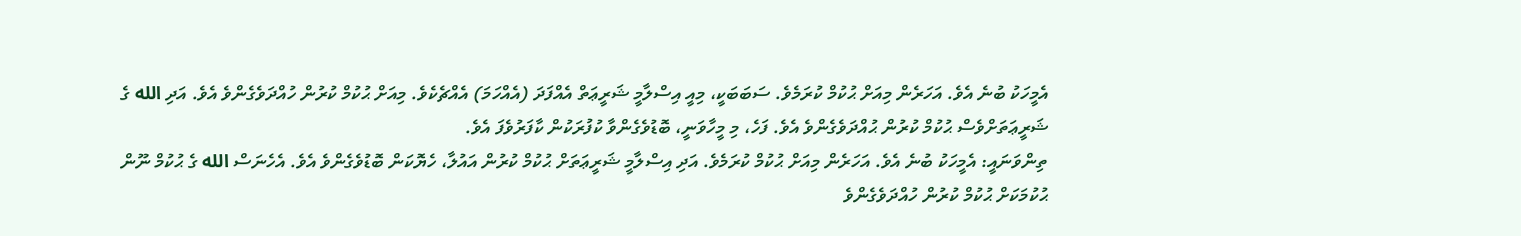އެމީހަކު ބުނެ އެވެ. އަހަރެން މިއަށް ޙުކުމް ކުރަމެވެ. ސަބަބަކީ، މިއީ އިސްލާމީ ޝަރީޢަތް އެއްފަދަ (އެއްހަމަ) އެއްޗެކެވެ. މިއަށް ޙުކުމް ކުރުން ހުއްދަވެގެންވެ އެވެ. އަދި الله ގެ ޝަރީޢަތަށްވެސް ޙުކުމް ކުރުން ޙުއްދަވެގެންވެ އެވެ. ފަހެ، މި މީހާވަނީ، ބޮޑުވެގެންވާ ކުފުރަކުން ކާފަރުވެފަ އެވެ.
ތިންވަނައީ: އެމީހަކު ބުނެ އެވެ. އަހަރެން މިއަށް ޙުކުމް ކުރަމެވެ. އަދި އިސްލާމީ ޝަރީޢަތަށް ޙުކުމް ކުރުން އައުލާ، ހެޔޮކަން ބޮޑުވެގެންވެ އެވެ. އެހެނަސް الله ގެ ޙުކުމް ނޫން ޙުކުމަކަށް ޙުކުމް ކުރުން ހުއްދަވެގެންވެ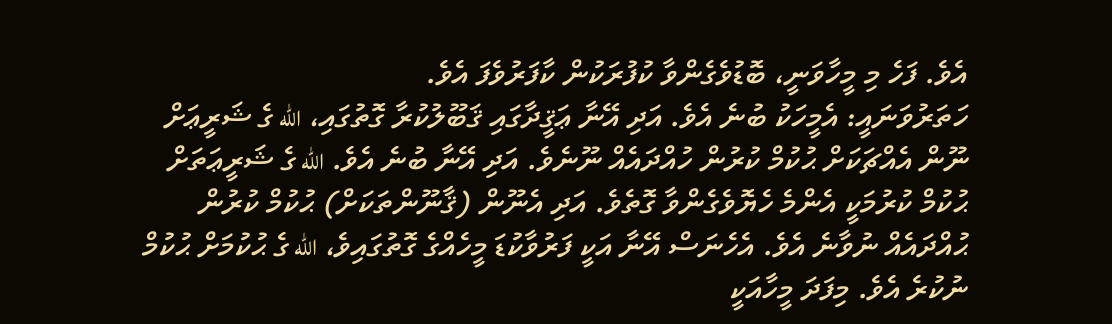އެވެ. ފަހެ މި މީހާވަނީ، ބޮޑުވެގެންވާ ކުފުރަކުން ކާފަރުވެފަ އެވެ.
ހަތަރުވަނައީ: އެމީހަކު ބުނެ އެވެ. އަދި އޭނާ ޢަޤީދާގައި ޤަބޫލުކުރާ ގޮތުގައި، الله ގެ ޝަރީޢަށް ނޫން އެއްޗަކަށް ޙުކުމް ކުރުން ހުއްދައެއް ނޫނެވެ. އަދި އޭނާ ބުނެ އެވެ. الله ގެ ޝަރީޢަތަށް ޙުކުމް ކުރުމަކީ އެންމެ ހެޔޮވެގެންވާ ގޮތެވެ. އަދި އެނޫން (ޤާނޫންތަކަށް) ޙުކުމް ކުރުން ޙުއްދައެއް ނުވާނެ އެވެ. އެހެނަސް އޭނާ އަކީ ފަރުވާކުޑަ މީހެއްގެ ގޮތުގައިވެ، الله ގެ ޙުކުމަށް ޙުކުމް ނުކުރެ އެވެ. މިފަދަ މީހާއަކީ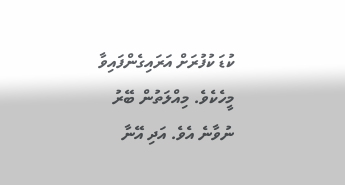ކުޑަ ކުފުރަށް އަރައިގެންފައިވާ މީހެކެވެ. މިއްލަތުން ބޭރު ނުވާނެ އެވެ. އަދި އޭނާ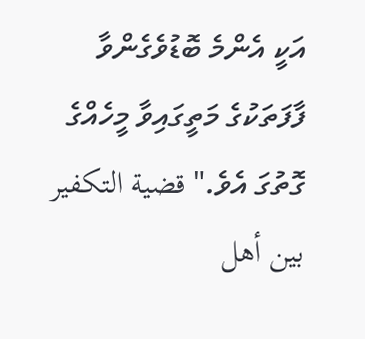އަކީ އެންމެ ބޮޑުވެގެންވާ ފާފަތަކުގެ މަތީގައިވާ މީހެއްގެ ގޮތުގަ އެވެ." قضية التكفير بين أهل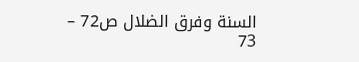السنة وفرق الضلال ص72 – 73